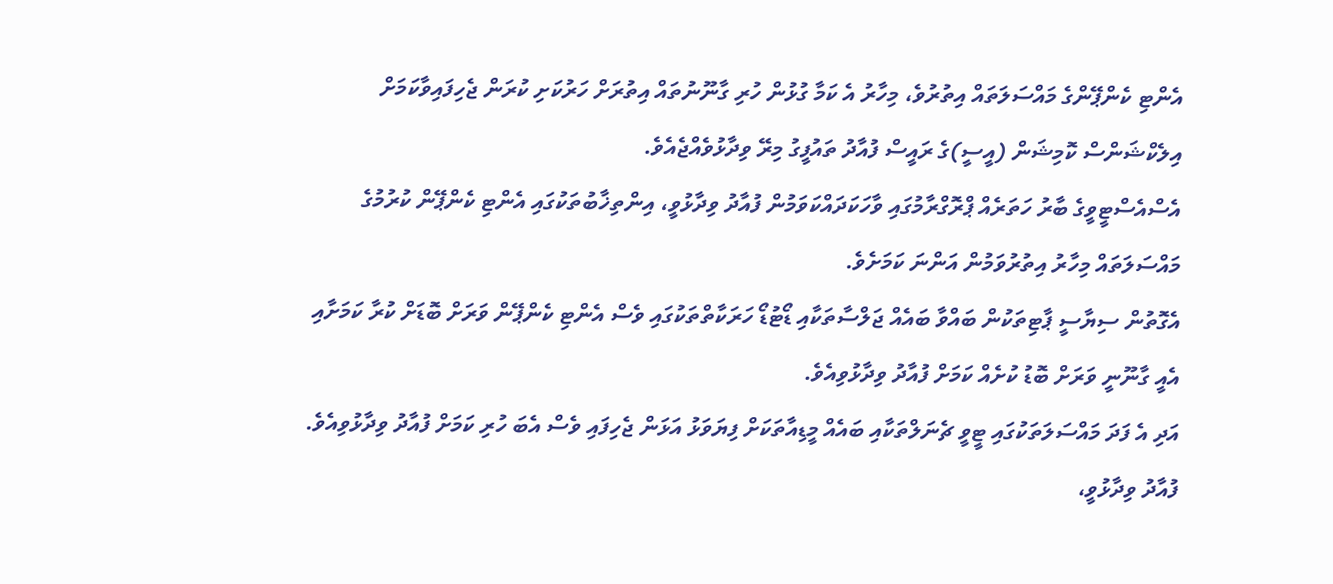އެންޓި ކެންޕޭންގެ މައްސަލަތައް އިތުރުވެ، މިހާރު އެ ކަމާ ގުޅުން ހުރި ގާނޫނުތައް އިތުރަށް ހަރުކަށި ކުރަން ޖެހިފައިވާކަމަށް އިލެކްޝަންސް ކޮމިޝަން (އީސީ)ގެ ރައީސް ފުއާދު ތައުފީގު މިރޭ ވިދާޅުވެއްޖެއެވެ.
އެސްއެސްޓީވީގެ ބާރު ހަތަރެއް ޕްރޮގްރާމުގައި ވާހަކަދައްކަވަމުން ފުއާދު ވިދާޅުވީ، އިންތިޚާބުތަކުގައި އެންޓި ކެންޕޭން ކުރުމުގެ މައްސަލަތައް މިހާރު އިތުރުވަމުން އަންނަ ކަމަށެވެ.
އެގޮތުން ސިޔާސީ ޕާޓިތަކުން ބައްވާ ބައެއް ޖަލްސާތަކާއި ޑޯޓުޑޯ ހަރަކާތްތަކުގައި ވެސް އެންޓި ކެންޕޭން ވަރަށް ބޮޑަށް ކުރާ ކަމަށާއި އެއީ ގާނޫނީ ވަރަށް ބޮޑު ކުށެއް ކަމަށް ފުއާދު ވިދާޅުވިއެވެ.
އަދި އެ ފަދަ މައްސަލަތަކުގައި ޓީވީ ޗެނަލްތަކާއި ބައެއް މީޑިއާތަކަށް ފިޔަވަޅު އަޅަން ޖެހިފައި ވެސް އެބަ ހުރި ކަމަށް ފުއާދު ވިދާޅުވިއެވެ.
ފުއާދު ވިދާޅުވީ،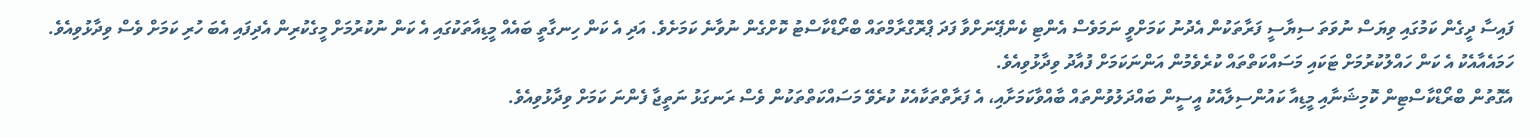ފައިސާ ދީގެން ކަމުގައި ވިޔަސް ނުވަތަ ސިޔާސީ ފަރާތަކުން އެދުނު ކަމަށްވީ ނަމަވެސް އެންޓި ކެންޕޭނަށްވާ ފަދަ ޕްރޮގްރާމްތައް ބްރޯޑްކާސްޓު ކޮށްގެން ނުވާނެ ކަމަށެވެ. އަދި އެ ކަން ހިނގާތީ ބައެއް މީޑިއާތަކުގައި އެ ކަން ނުކުރުމަށް މީގެކުރިން އެދިފައި އެބަ ހުރި ކަމަށް ވެސް ވިދާޅުވިއެވެ.
ހަމައެއާއެކު އެ ކަން ހައްލުކުރުމަށް ޓަކައި މަސައްކަތްތައް ކުރެވެމުން އަންނަކަމަށް ފުއާދު ވިދާޅުވިއެވެ.
އެގޮތުން ބްރޯޑްކާސްޓިން ކޮމިޝަނާއި މީޑިއާ ކައުންސިލާއެކު އީސީން ބައްދަލުވުންތައް ބާއްވާކަމަށާއި، އެ ފަރާތްތަކާއެކު ކުރެވޭ މަސައްކަތްތަކުން ވެސް ރަނގަޅު ނަތީޖާ ފެންނަ ކަމަށް ވިދާޅުވިއެވެ.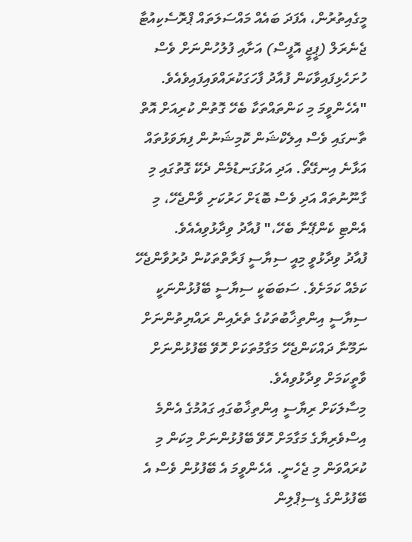މީގެއިތުރުން، އެފަދަ ބައެއް މައްސަލަތައް ޕްރޮސެކިއުޓާ ޖެނެރަލް (ޕީޖީ އޮފީސް) އަށާއި ފުލުހުންނަށް ވެސް ހުށަހެޅިފައިވާކަން ފުއާދު ފާހަގަކުރައްވައިފައިވެއެވެ.
"އެހެންވީމަ މި ކަންތައްތަކާ ބެހޭ ގޮތުން ކުރިއަށް އޮތް ތާނގައި ވެސް އިލެކްޝަން ކޮމިޝަނުން ފިޔަވަޅުތައް އަޅާނެ އިނގޭތޯ. އަދި އަޅުގަނޑުމެން ދެކޭ ގޮތުގައި މި ގާނޫނުތައް އަދި ވެސް ބޮޑަށް ހަރުކަށި ވާންޖެހޭ، މި އެންޓި ކެންޕޭނާ ބެހޭ،" ފުއާދު ވިދާޅުވިއެއެވެ.
ފުއާދު ވިދާޅުވީ މިއީ ސިޔާސީ ފަރާތްތަކުން ދުރުވާންޖެހޭ ކަމެއް ކަމަށެވެ. ސަބަބަކީ ސިޔާސީ ބޭފުޅުންނަކީ ސިޔާސީ އިންތިޚާބުތަކުގެ ތެރެއިން ރައްޔިތުންނަށް ނަމޫނާ ދައްކަންޖެހޭ މަގާމުތަކަށް ހޮވޭ ބޭފުޅުންނަށް ވާތީކަމަށް ވިދާޅުވިއެވެ.
މިސާލަކަށް ރިޔާސީ އިންތިޚާބުގައި ގައުމުގެ އެންމެ އިސްވެރިޔާގެ މަގާމަށް ހޮވޭ ބޭފުޅުންނަށް މިކަން މި ކުރައްވަން މި ޖެހެނީ. އެހެންވީމަ އެ ބޭފުޅުން ވެސް އެ ބޭފުޅުންގެ ޑިސިޕްލިން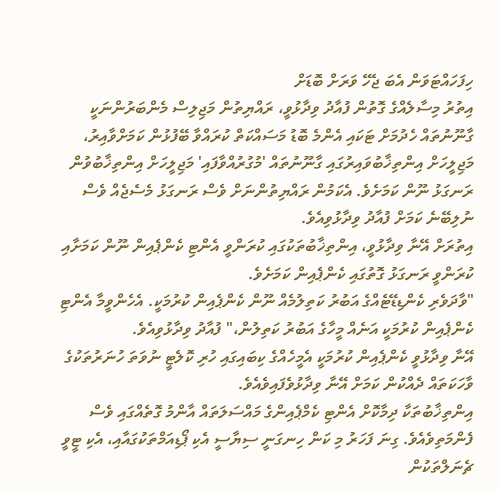ހިފަހައްޓަވަން އެބަ ޖެހޭ ވަރަށް ބޮޑަށް
އިތުރު މިސާލެއްގެ ގޮތުން ފުއާދު ވިދާޅުވީ، ރައްޔިތުން މަޖިލިސް މެންބަރުންނަކީ ގާނޫނުތައް ހެދުމަށް ޓަކައި އެންމެ ބޮޑު މަސައްކަތް ކުރައްވާ ބޭފުޅުން ކަމަށްވާއިރު، މަޖިލީހަށް އިންތިޚާބުވައިރުގައި ގާނޫނުތައް 'މުގުރުއްވާފައި' މަޖިލީހަށް އިންތިޚާބުވުން ރަނގަޅު ނޫން ކަމަށެވެ. އެކަމުން ރައްޔިތުންނަށް ވެސް ރަނގަޅު މެސެޖެއް ވެސް ނުލިބޭނެ ކަމަށް ފުއާދު ވިދާޅުވިއެވެ.
އިތުރަށް އޭނާ ވިދާޅުވީ، އިންތިޚާބުތަކުގައި ކުރަންވީ އެންޓި ކެންޕެއިން ނޫން ކަމަށާއި ކުރަންވީ ރަނގަޅު ގޮތުގައި ކެންޕެއިން ކަމަށެވެ.
"ވާދަވެރި ކެންޑިޑޭޓެއްގެ އަބުރު ކަތިލުމެއް ނޫން ކެންޕެއިން ކުރުމަކީ. އެހެންވީމާ އެންޓި ކެންޕެއިން ކުރުމަކީ އަނެއް މީހާގެ އަބުރު ކަތިލުން،" ފުއާދު ވިދާޅުވިއެވެ.
އޭނާ ވިދާޅުވީ ކެންޕެއިން ކުރުމަކީ އެމީހެއްގެ ކިބައިގައި ހުރި ކޮލެޓީ ނުވަތަ ހުނަރުތަކުގެ ވާހަކަތައް ދެއްކުން ކަމަށް އޭނާ ވިދާޅުވެފައިވެއެވެ.
އިންތިޚާބުތަކާ ދިމާކޮށް އެންޓި ކެމްޕެއިންގެ މައްސަލަތައް އާންމު ގޮތެއްގައި ވެސް ފެންމަތިވެއެވެ. ގިނަ ފަހަރު މި ކަން ހިނގަނީ ސިޔާސީ އެކި ޕޯޑިއަމްތަކުގައާއި، އެކި ޓީވީ ޗެނަލްތަކުން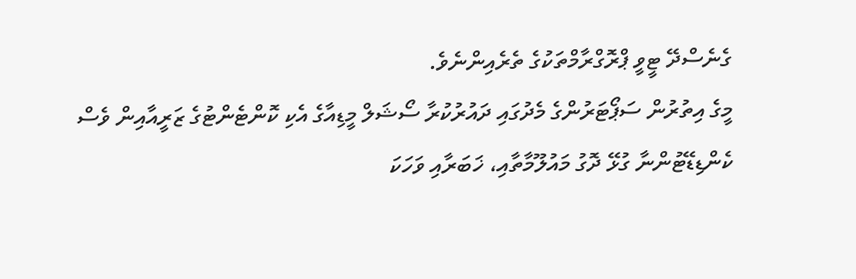ގެނެސްދޭ ޓީވީ ޕްރޮގްރާމްތަކުގެ ތެރެއިންނެވެ.
މީގެ އިތުރުން ސަޕޯޓަރުންގެ މެދުގައި ދައުރުކުރާ ސޯޝަލް މީޑިއާގެ އެކި ކޮންޓެންޓުގެ ޒަރީއާއިން ވެސް ކެންޑިޑޭޓުންނާ ގުޅޭ ދޮގު މައުލޫމާތާއި، ޚަބަރާއި ވަހަކަ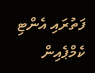ފަތުރައި އެންޓި ކެމްޕެއިން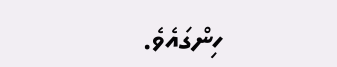ހިންގައެވެ.